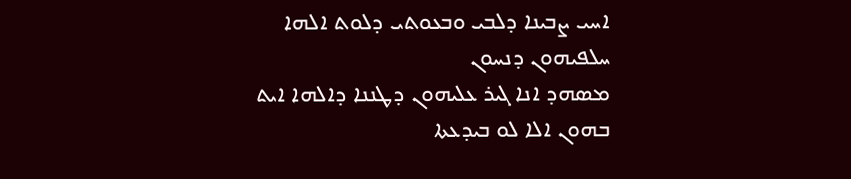ܐܚܝ ܨܒܝܢܐ ܕܠܒܝ ܘܒܥܘܬܝ ܕܠܘܬ ܐܠܗܐ ܚܠܦܝܗܘܢ ܕܢܚܘܢ
ܡܤܗܕ ܐܢܐ ܓܝܪ ܥܠܝܗܘܢ ܕܛܢܢܐ ܕܐܠܗܐ ܐܝܬ ܒܗܘܢ ܐܠܐ ܠܘ ܒܝܕܥܬܐ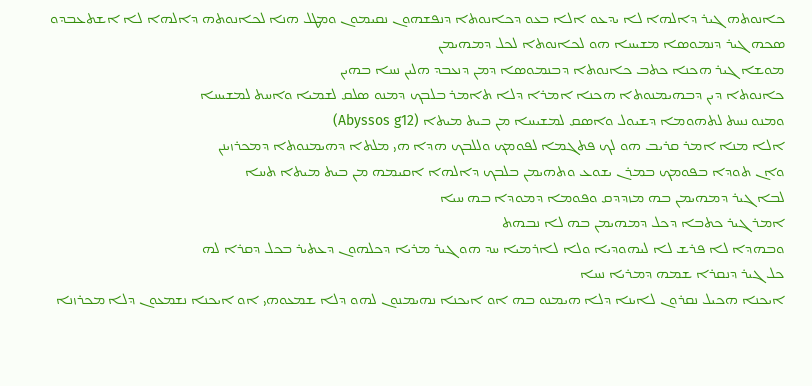ܟܐܢܘܬܗ ܓܝܪ ܕܐܠܗܐ ܠܐ ܝܕܥܘ ܐܠܐ ܒܥܘ ܕܟܐܢܘܬܐ ܕܢܦܫܗܘܢ ܢܩܝܡܘܢ ܘܡܛܠ ܗܢܐ ܠܟܐܢܘܬܗ ܕܐܠܗܐ ܠܐ ܐܫܬܥܒܕܘ
ܤܟܗ ܓܝܪ ܕܢܡܘܤܐ ܡܫܝܚܐ ܗܘ ܠܟܐܢܘܬܐ ܠܟܠ ܕܡܗܝܡܢ
ܡܘܫܐ ܓܝܪ ܗܟܢܐ ܟܬܒ ܟܐܢܘܬܐ ܕܒܢܡܘܤܐ ܕܡܢ ܕܢܥܒܕ ܗܠܝܢ ܢܚܐ ܒܗܝܢ
ܟܐܢܘܬܐ ܕܝܢ ܕܒܗܝܡܢܘܬܐ ܗܟܢܐ ܐܡܪܐ ܕܠܐ ܬܐܡܪ ܒܠܒܟ ܕܡܢܘ ܤܠܩ ܠܫܡܝܐ ܘܐܚܬ ܠܡܫܝܚܐ
ܘܡܢܘ ܢܚܬ ܠܬܗܘܡܐ ܕܫܝܘܠ ܘܐܤܩ ܠܡܫܝܚܐ ܡܢ ܒܝܬ ܡܝܬܐ (Abyssos g12)
ܐܠܐ ܡܢܐ ܐܡܪ ܩܪܝܒ ܗܘ ܠܟ ܦܬܓܡܐ ܠܦܘܡܟ ܘܠܠܒܟ ܗܕܐ ܗܝ ܡܠܬܐ ܕܗܝܡܢܘܬܐ ܕܡܟܪܙܝܢܢ
ܘܐܢ ܬܘܕܐ ܒܦܘܡܟ ܒܡܪܢ ܝܫܘܥ ܘܬܗܝܡܢ ܒܠܒܟ ܕܐܠܗܐ ܐܩܝܡܗ ܡܢ ܒܝܬ ܡܝܬܐ ܬܚܐ
ܠܒܐ ܓܝܪ ܕܡܗܝܡܢ ܒܗ ܡܙܕܕܩ ܘܦܘܡܐ ܕܡܘܕܐ ܒܗ ܚܝܐ
ܐܡܪ ܓܝܪ ܟܬܒܐ ܕܟܠ ܕܡܗܝܡܢ ܒܗ ܠܐ ܢܒܗܬ
ܘܒܗܕܐ ܠܐ ܦܪܫ ܠܐ ܠܝܗܘܕܝܐ ܘܠܐ ܠܐܪܡܝܐ ܚܕ ܗܘ ܓܝܪ ܡܪܝܐ ܕܟܠܗܘܢ ܕܥܬܝܪ ܒܟܠ ܕܩܪܐ ܠܗ
ܟܠ ܓܝܪ ܕܢܩܪܐ ܫܡܗ ܕܡܪܝܐ ܢܚܐ
ܐܝܟܢܐ ܗܟܝܠ ܢܩܪܘܢ ܠܐܝܢܐ ܕܠܐ ܗܝܡܢܘ ܒܗ ܐܘ ܐܝܟܢܐ ܢܗܝܡܢܘܢ ܠܗܘ ܕܠܐ ܫܡܥܘܗܝ ܐܘ ܐܝܟܢܐ ܢܫܡܥܘܢ ܕܠܐ ܡܟܪܙܢܐ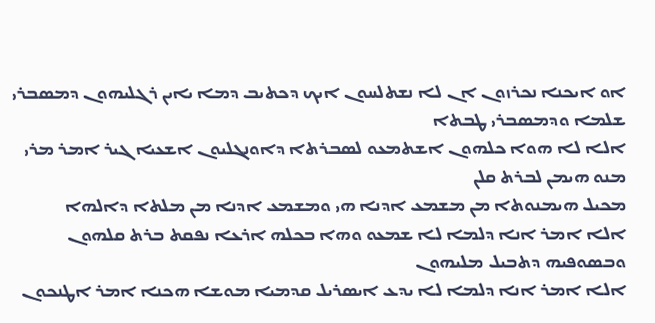ܐܘ ܐܝܟܢܐ ܢܟܪܙܘܢ ܐܢ ܠܐ ܢܫܬܠܚܘܢ ܐܝܟ ܕܟܬܝܒ ܕܡܐ ܝܐܝܢ ܪܓܠܝܗܘܢ ܕܡܤܒܪܝ ܫܠܡܐ ܘܕܡܤܒܪܝ ܛܒܬܐ
ܐܠܐ ܠܐ ܗܘܐ ܟܠܗܘܢ ܐܫܬܡܥܘ ܠܤܒܪܬܐ ܕܐܘܢܓܠܝܘܢ ܐܫܥܝܐ ܓܝܪ ܐܡܪ ܡܪܝ ܡܢܘ ܗܝܡܢ ܠܒܪܬ ܩܠܢ
ܡܟܝܠ ܗܝܡܢܘܬܐ ܡܢ ܡܫܡܥ ܐܕܢܐ ܗܝ ܘܡܫܡܥ ܐܕܢܐ ܡܢ ܡܠܬܐ ܕܐܠܗܐ
ܐܠܐ ܐܡܪ ܐܢܐ ܕܠܡܐ ܠܐ ܫܡܥܘ ܘܗܐ ܒܟܠܗ ܐܪܥܐ ܢܦܩܬ ܒܪܬ ܩܠܗܘܢ ܘܒܤܘܦܝܗ ܕܬܒܝܠ ܡܠܝܗܘܢ
ܐܠܐ ܐܡܪ ܐܢܐ ܕܠܡܐ ܠܐ ܝܕܥ ܐܝܤܪܝܠ ܩܕܡܝܐ ܡܘܫܐ ܗܟܢܐ ܐܡܪ ܐܛܢܟܘܢ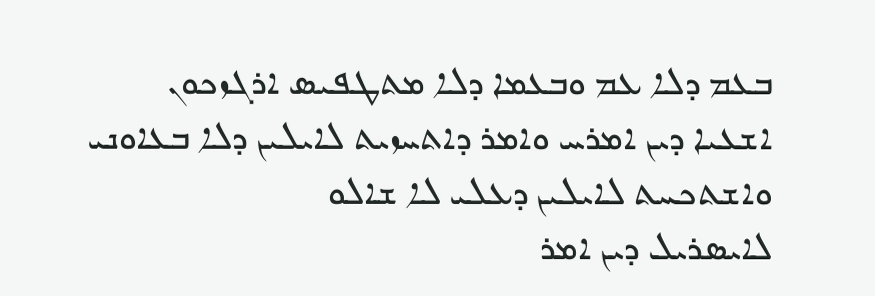ܒܥܡ ܕܠܐ ܥܡ ܘܒܥܡܐ ܕܠܐ ܡܬܛܦܝܤ ܐܪܓܙܟܘܢ
ܐܫܥܝܐ ܕܝܢ ܐܡܪܚ ܘܐܡܪ ܕܐܬܚܙܝܬ ܠܐܝܠܝܢ ܕܠܐ ܒܥܐܘܢܝ ܘܐܫܬܟܚܬ ܠܐܝܠܝܢ ܕܥܠܝ ܠܐ ܫܐܠܘ
ܠܐܝܤܪܝܠ ܕܝܢ ܐܡܪ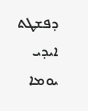ܕܦܫܛܬ ܐܝܕܝ ܝܘܡܐ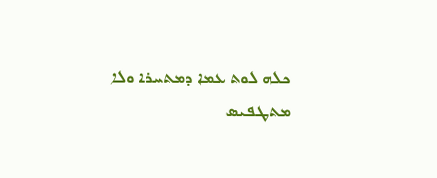ܟܠܗ ܠܘܬ ܥܡܐ ܕܡܬܚܪܐ ܘܠܐ ܡܬܛܦܝܤ